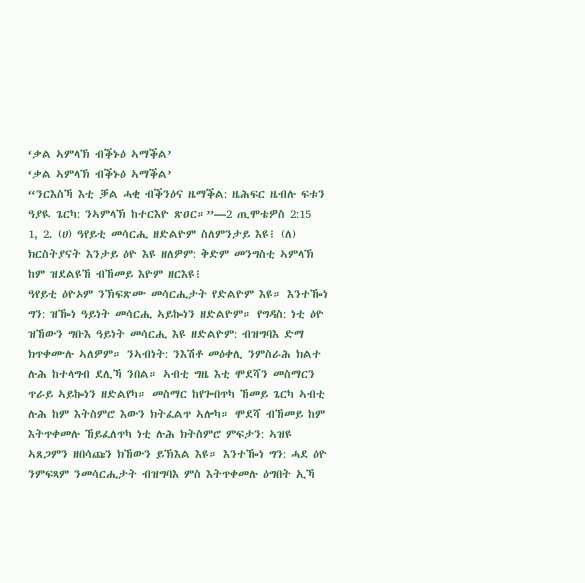‘ቃል ኣምላኽ ብቕኑዕ ኣማቕል’
‘ቃል ኣምላኽ ብቕኑዕ ኣማቕል’
“ንርእስኻ እቲ ቓል ሓቂ ብቕንዕና ዜማቕል: ዜሕፍር ዜብሉ ፍቱን ዓያዪ ጌርካ: ንኣምላኽ ከተርእዮ ጽዐር።”—2 ጢሞቴዎስ 2:15
1, 2. (ሀ) ዓየይቲ መሳርሒ ዘድልዮም ስለምንታይ እዩ፧ (ለ) ክርስትያናት እንታይ ዕዮ እዩ ዘለዎም: ቅድም መንግስቲ ኣምላኽ ከም ዝደልዩኸ ብኸመይ እዮም ዘርእዩ፧
ዓየይቲ ዕዮኦም ንኽፍጽሙ መሳርሒታት የድልዮም እዩ። እንተዀነ ግን: ዝዀነ ዓይነት መሳርሒ ኣይኰነን ዘድልዮም። የግዳስ: ነቲ ዕዮ ዝኸውን ግቡእ ዓይነት መሳርሒ እዩ ዘድልዮም: ብዝግባእ ድማ ክጥቀሙሉ ኣለዎም። ንኣብነት: ንእሽቶ መዕቀሊ ንምስራሕ ክልተ ሉሕ ከተላግብ ደሊኻ ንበል። ኣብቲ ግዜ እቲ ሞደሻን መስማርን ጥራይ ኣይኰነን ዘድልየካ። መስማር ከየጐበጥካ ኸመይ ጌርካ ኣብቲ ሉሕ ከም እትስምሮ እውን ክትፈልጥ ኣሎካ። ሞደሻ ብኸመይ ከም እትጥቀመሉ ኸይፈለጥካ ነቲ ሉሕ ክትስምሮ ምፍታን: ኣዝዩ ኣጸጋምን ዘበሳጩን ክኸውን ይኽእል እዩ። እንተዀነ ግን: ሓደ ዕዮ ንምፍጻም ንመሳርሒታት ብዝግባእ ምስ እትጥቀመሉ ዕግበት ኢኻ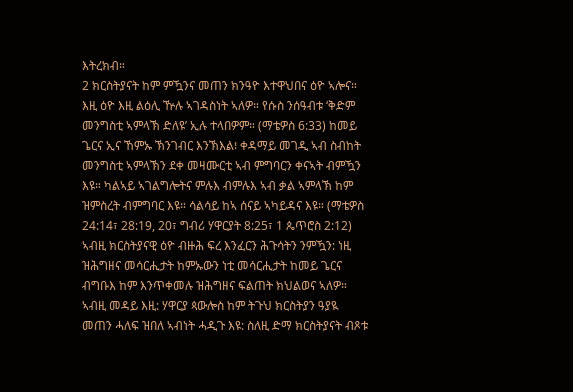እትረክብ።
2 ክርስትያናት ከም ምዃንና መጠን ክንዓዮ እተዋህበና ዕዮ ኣሎና። እዚ ዕዮ እዚ ልዕሊ ዅሉ ኣገዳስነት ኣለዎ። የሱስ ንሰዓብቱ ‘ቅድም መንግስቲ ኣምላኽ ድለዩ’ ኢሉ ተላበዎም። (ማቴዎስ 6:33) ከመይ ጌርና ኢና ኸምኡ ኽንገብር እንኽእል፧ ቀዳማይ መገዲ ኣብ ስብከት መንግስቲ ኣምላኽን ደቀ መዛሙርቲ ኣብ ምግባርን ቀናኣት ብምዃን እዩ። ካልኣይ ኣገልግሎትና ምሉእ ብምሉእ ኣብ ቃል ኣምላኽ ከም ዝምስረት ብምግባር እዩ። ሳልሳይ ከኣ ሰናይ ኣካይዳና እዩ። (ማቴዎስ 24:14፣ 28:19, 20፣ ግብሪ ሃዋርያት 8:25፣ 1 ጴጥሮስ 2:12) ኣብዚ ክርስትያናዊ ዕዮ ብዙሕ ፍረ እንፈርን ሕጉሳትን ንምዃን: ነዚ ዝሕግዘና መሳርሒታት ከምኡውን ነቲ መሳርሒታት ከመይ ጌርና ብግቡእ ከም እንጥቀመሉ ዝሕግዘና ፍልጠት ክህልወና ኣለዎ። ኣብዚ መዳይ እዚ: ሃዋርያ ጳውሎስ ከም ትጉህ ክርስትያን ዓያዪ መጠን ሓለፍ ዝበለ ኣብነት ሓዲጉ እዩ: ስለዚ ድማ ክርስትያናት ብጾቱ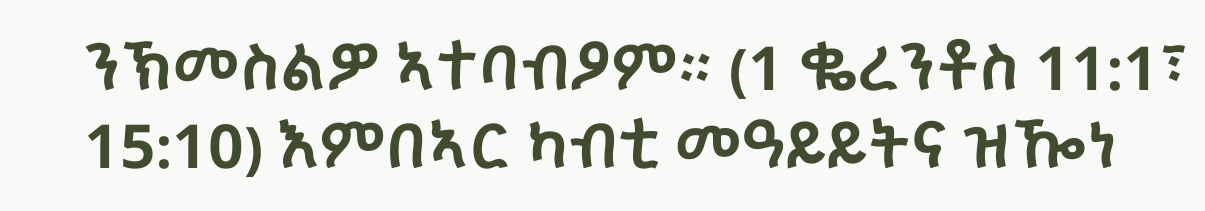ንኽመስልዎ ኣተባብዖም። (1 ቈረንቶስ 11:1፣ 15:10) እምበኣር ካብቲ መዓይይትና ዝዀነ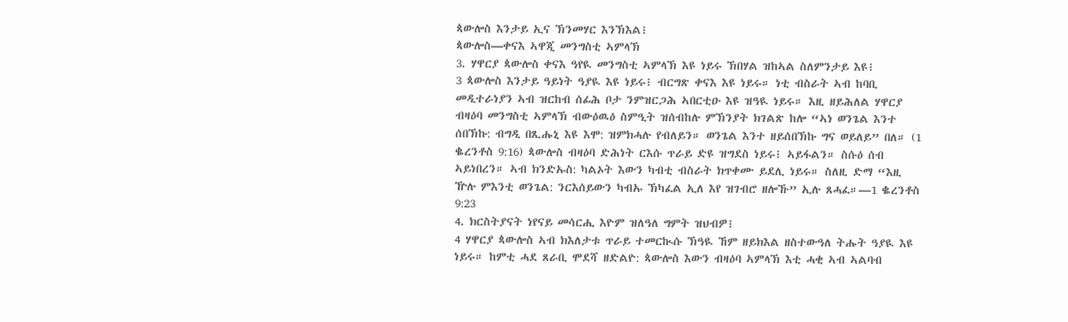ጳውሎስ እንታይ ኢና ኽንመሃር እንኽእል፧
ጳውሎስ—ቀናእ ኣዋጂ መንግስቲ ኣምላኽ
3. ሃዋርያ ጳውሎስ ቀናእ ዓየዪ መንግስቲ ኣምላኽ እዩ ነይሩ ኽበሃል ዝከኣል ስለምንታይ እዩ፧
3 ጳውሎስ እንታይ ዓይነት ዓያዪ እዩ ነይሩ፧ ብርግጽ ቀናእ እዩ ነይሩ። ነቲ ብስራት ኣብ ከባቢ መዲተራነያን ኣብ ዝርከብ ሰፊሕ ቦታ ንምዝርጋሕ ኣበርቲዑ እዩ ዝዓዪ ነይሩ። እዚ ዘይሕለል ሃዋርያ ብዛዕባ መንግስቲ ኣምላኽ ብውዕዉዕ ስምዒት ዝሰብከሉ ምኽንያት ክገልጽ ከሎ “ኣነ ወንጌል እንተ ሰበኽኩ: ብግዲ በጺሑኒ እዩ እሞ: ዝምክሓሉ የብለይን። ወንጌል እንተ ዘይሰበኽኩ ግና ወይለይ” በለ። (1 ቈረንቶስ 9:16) ጳውሎስ ብዛዕባ ድሕነት ርእሱ ጥራይ ድዩ ዝግደስ ነይሩ፧ ኣይፋልን። ስሱዕ ሰብ ኣይነበረን። ኣብ ክንድኡስ: ካልኦት እውን ካብቲ ብስራት ክጥቀሙ ይደሊ ነይሩ። ስለዚ ድማ “እዚ ዅሉ ምእንቲ ወንጌል: ንርእሰይውን ካብኡ ኽካፈል ኢለ እየ ዝገብሮ ዘሎኹ” ኢሉ ጸሓፈ።—1 ቈረንቶስ 9:23
4. ክርስትያናት ነየናይ መሳርሒ እዮም ዝለዓለ ግምት ዝህብዎ፧
4 ሃዋርያ ጳውሎስ ኣብ ክእለታቱ ጥራይ ተመርኲሱ ኽዓዪ ኸም ዘይክእል ዘስተውዓለ ትሑት ዓያዪ እዩ ነይሩ። ከምቲ ሓደ ጸራቢ ሞደሻ ዘድልዮ: ጳውሎስ እውን ብዛዕባ ኣምላኽ እቲ ሓቂ ኣብ ኣልባብ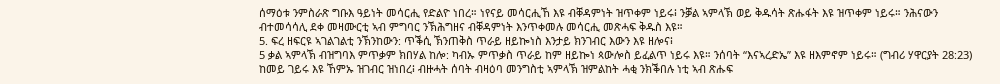ሰማዕቱ ንምስራጽ ግቡእ ዓይነት መሳርሒ የድልዮ ነበረ። ነየናይ መሳርሒኸ እዩ ብቐዳምነት ዝጥቀም ነይሩ፧ ንቓል ኣምላኽ ወይ ቅዱሳት ጽሑፋት እዩ ዝጥቀም ነይሩ። ንሕናውን ብተመሳሳሊ ደቀ መዛሙርቲ ኣብ ምግባር ንኽሕግዘና ብቐዳምነት እንጥቀመሉ መሳርሒ መጽሓፍ ቅዱስ እዩ።
5. ፍረ ዘፍርዩ ኣገልገልቲ ንኽንከውን: ጥቕሲ ኽንጠቅስ ጥራይ ዘይኰነስ እንታይ ክንገብር እውን እዩ ዘሎና፧
5 ቃል ኣምላኽ ብዝግባእ ምጥቃም ክበሃል ከሎ: ካብኡ ምጥቃስ ጥራይ ከም ዘይኰነ ጳውሎስ ይፈልጥ ነይሩ እዩ። ንሰባት “እናኣረድኤ” እዩ ዘእምኖም ነይሩ። (ግብሪ ሃዋርያት 28:23) ከመይ ገይሩ እዩ ኸምኡ ዝገብር ዝነበረ፧ ብዙሓት ሰባት ብዛዕባ መንግስቲ ኣምላኽ ዝምልከት ሓቂ ንክቕበሉ ነቲ ኣብ ጽሑፍ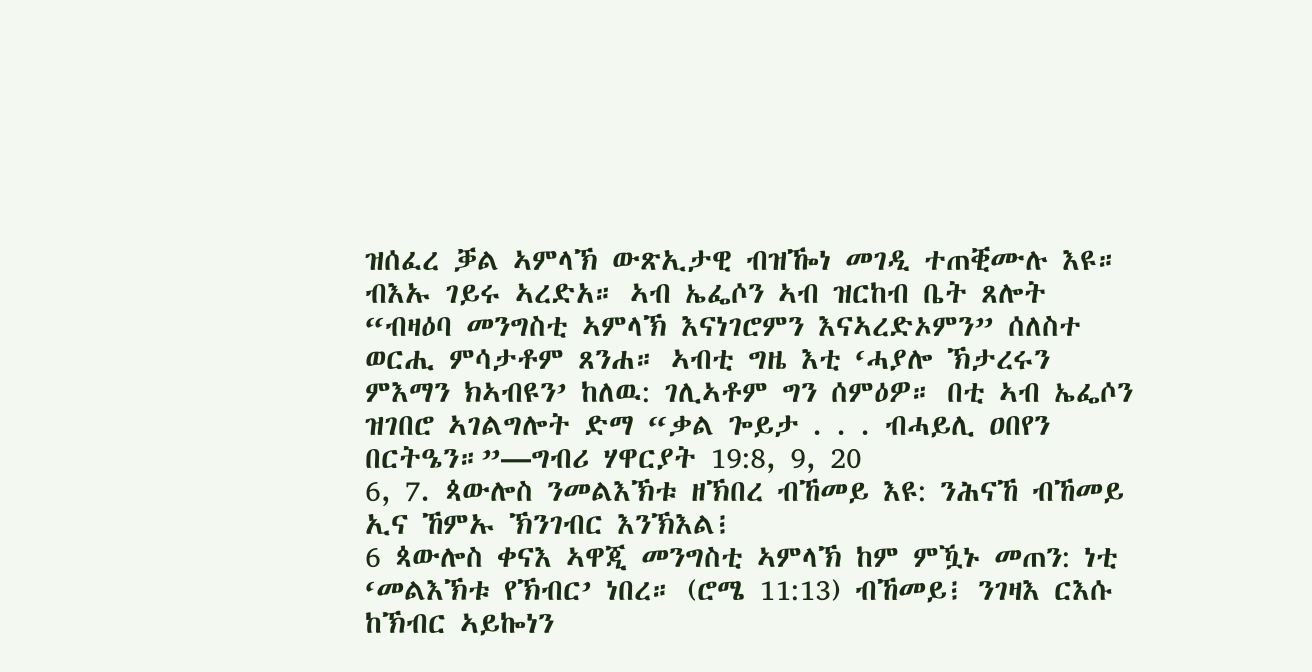ዝሰፈረ ቓል ኣምላኽ ውጽኢታዊ ብዝዀነ መገዲ ተጠቒሙሉ እዩ። ብእኡ ገይሩ ኣረድአ። ኣብ ኤፌሶን ኣብ ዝርከብ ቤት ጸሎት “ብዛዕባ መንግስቲ ኣምላኽ እናነገሮምን እናኣረድኦምን” ሰለስተ ወርሒ ምሳታቶም ጸንሐ። ኣብቲ ግዜ እቲ ‘ሓያሎ ኽታረሩን ምእማን ክኣብዩን’ ከለዉ: ገሊኣቶም ግን ሰምዕዎ። በቲ ኣብ ኤፌሶን ዝገበሮ ኣገልግሎት ድማ “ቃል ጐይታ . . . ብሓይሊ ዐበየን በርትዔን።”—ግብሪ ሃዋርያት 19:8, 9, 20
6, 7. ጳውሎስ ንመልእኽቱ ዘኽበረ ብኸመይ እዩ: ንሕናኸ ብኸመይ ኢና ኸምኡ ኽንገብር እንኽእል፧
6 ጳውሎስ ቀናእ ኣዋጂ መንግስቲ ኣምላኽ ከም ምዃኑ መጠን: ነቲ ‘መልእኽቱ የኽብር’ ነበረ። (ሮሜ 11:13) ብኸመይ፧ ንገዛእ ርእሱ ከኽብር ኣይኰነን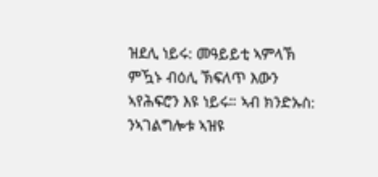ዝደሊ ነይሩ: መዓይይቲ ኣምላኽ ምዃኑ ብዕሊ ኽፍለጥ እውን ኣየሕፍሮን እዩ ነይሩ። ኣብ ክንድኡስ: ንኣገልግሎቱ ኣዝዩ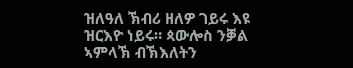ዝለዓለ ኽብሪ ዘለዎ ገይሩ እዩ ዝርእዮ ነይሩ። ጳውሎስ ንቓል ኣምላኽ ብኽእለትን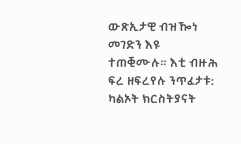ውጽኢታዊ ብዝዀነ መገድን እዩ ተጠቒሙሉ። እቲ ብዙሕ ፍረ ዘፍረየሉ ንጥፈታቱ: ካልኦት ክርስትያናት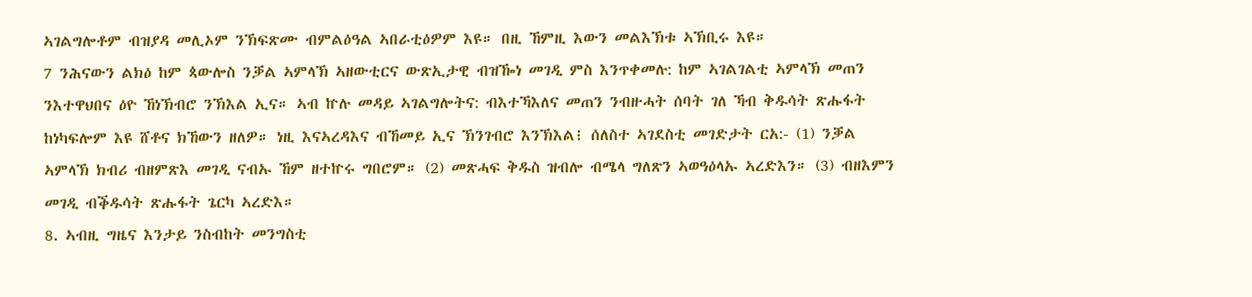ኣገልግሎቶም ብዝያዳ መሊኦም ንኽፍጽሙ ብምልዕዓል ኣበራቲዕዎም እዩ። በዚ ኸምዚ እውን መልእኽቱ ኣኽቢሩ እዩ።
7 ንሕናውን ልክዕ ከም ጳውሎስ ንቓል ኣምላኽ ኣዘውቲርና ውጽኢታዊ ብዝዀነ መገዲ ምስ እንጥቀመሉ: ከም ኣገልገልቲ ኣምላኽ መጠን ንእተዋህበና ዕዮ ኸነኽብሮ ንኽእል ኢና። ኣብ ኵሉ መዳይ ኣገልግሎትና: ብእተኻእለና መጠን ንብዙሓት ሰባት ገለ ኻብ ቅዱሳት ጽሑፋት ከነካፍሎም እዩ ሸቶና ክኸውን ዘለዎ። ነዚ እናኣረዳእና ብኸመይ ኢና ኽንገብሮ እንኽእል፧ ሰለስተ ኣገደስቲ መገድታት ርአ:- (1) ንቓል ኣምላኽ ክብሪ ብዘምጽእ መገዲ ናብኡ ኸም ዘተኵሩ ግበሮም። (2) መጽሓፍ ቅዱስ ዝብሎ ብሜላ ግለጽን ኣወዓዕላኡ ኣረድእን። (3) ብዘእምን መገዲ ብቕዱሳት ጽሑፋት ጌርካ ኣረድእ።
8. ኣብዚ ግዜና እንታይ ንስብከት መንግስቲ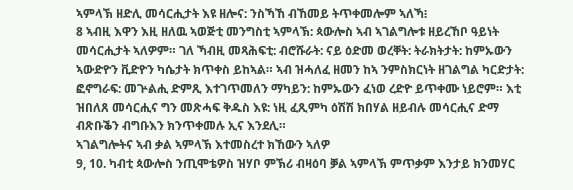ኣምላኽ ዘድሊ መሳርሒታት እዩ ዘሎና: ንስኻኸ ብኸመይ ትጥቀመሎም ኣለኻ፧
8 ኣብዚ እዋን እዚ ዘለዉ ኣወጅቲ መንግስቲ ኣምላኽ: ጳውሎስ ኣብ ኣገልግሎቱ ዘይረኸቦ ዓይነት መሳርሒታት ኣለዎም። ገለ ኻብዚ መጻሕፍቲ: ብሮሹራት: ናይ ዕድመ ወረቐት: ትራክትታት: ከምኡውን ኣውድዮን ቪድዮን ካሴታት ክጥቀስ ይከኣል። ኣብ ዝሓለፈ ዘመን ከኣ ንምስክርነት ዘገልግል ካርድታት: ፎኖግራፍ: መጕልሒ ድምጺ እተገጥመለን ማካይን: ከምኡውን ፈነወ ረድዮ ይጥቀሙ ነይሮም። እቲ ዝበለጸ መሳርሒና ግን መጽሓፍ ቅዱስ እዩ: ነዚ ፈጺምካ ዕሽሽ ክበሃል ዘይብሉ መሳርሒና ድማ ብጽቡቕን ብግቡእን ክንጥቀመሉ ኢና እንደሊ።
ኣገልግሎትና ኣብ ቃል ኣምላኽ እተመስረተ ክኸውን ኣለዎ
9, 10. ካብቲ ጳውሎስ ንጢሞቴዎስ ዝሃቦ ምኽሪ ብዛዕባ ቓል ኣምላኽ ምጥቃም እንታይ ክንመሃር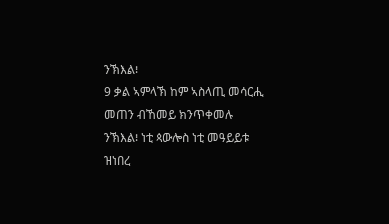ንኽእል፧
9 ቃል ኣምላኽ ከም ኣስላጢ መሳርሒ መጠን ብኸመይ ክንጥቀመሉ ንኽእል፧ ነቲ ጳውሎስ ነቲ መዓይይቱ ዝነበረ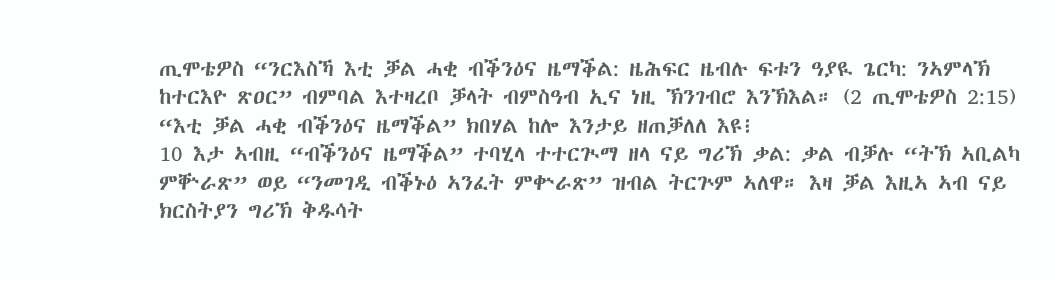ጢሞቴዎስ “ንርእስኻ እቲ ቓል ሓቂ ብቕንዕና ዜማቕል: ዜሕፍር ዜብሉ ፍቱን ዓያዪ ጌርካ: ንኣምላኽ ከተርእዮ ጽዐር” ብምባል እተዛረቦ ቓላት ብምስዓብ ኢና ነዚ ኽንገብሮ እንኽእል። (2 ጢሞቴዎስ 2:15) “እቲ ቓል ሓቂ ብቕንዕና ዜማቕል” ክበሃል ከሎ እንታይ ዘጠቓለለ እዩ፧
10 እታ ኣብዚ “ብቕንዕና ዜማቕል” ተባሂላ ተተርጒማ ዘላ ናይ ግሪኽ ቃል: ቃል ብቓሉ “ትኽ ኣቢልካ ምቝራጽ” ወይ “ንመገዲ ብቕኑዕ ኣንፈት ምቍራጽ” ዝብል ትርጕም ኣለዋ። እዛ ቓል እዚኣ ኣብ ናይ ክርስትያን ግሪኽ ቅዱሳት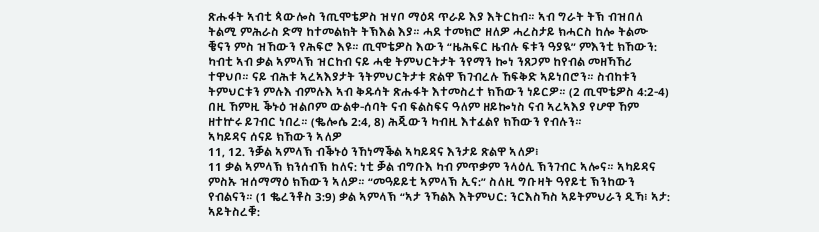ጽሑፋት ኣብቲ ጳውሎስ ንጢሞቴዎስ ዝሃቦ ማዕዳ ጥራይ እያ እትርከብ። ኣብ ግራት ትኽ ብዝበለ ትልሚ ምሕራስ ድማ ከተመልክት ትኽእል እያ። ሓደ ተመክሮ ዘለዎ ሓረስታይ ክሓርስ ከሎ ትልሙ ቔናን ምስ ዝኸውን የሕፍሮ እዩ። ጢሞቴዎስ እውን “ዜሕፍር ዜብሉ ፍቱን ዓያዪ” ምእንቲ ክኸውን: ካብቲ ኣብ ቃል ኣምላኽ ዝርከብ ናይ ሓቂ ትምህርትታት ንየማን ኰነ ንጸጋም ከየብል መዘኻኸሪ ተዋህቦ። ናይ ብሕቱ ኣረኣእያታት ንትምህርትታቱ ጽልዋ ኽገብረሉ ኸፍቅድ ኣይነበሮን። ስብከቱን ትምህርቱን ምሉእ ብምሉእ ኣብ ቅዱሳት ጽሑፋት እተመስረተ ክኸውን ነይርዎ። (2 ጢሞቴዎስ 4:2-4) በዚ ኸምዚ ቕኑዕ ዝልቦም ውልቀ-ሰባት ናብ ፍልስፍና ዓለም ዘይኰነስ ናብ ኣረኣእያ የሆዋ ኸም ዘተኵሩ ይገብር ነበረ። (ቈሎሴ 2:4, 8) ሕጂውን ካብዚ እተፈልየ ክኸውን የብሉን።
ኣካይዳና ሰናይ ክኸውን ኣለዎ
11, 12. ንቓል ኣምላኽ ብቕኑዕ ንኸነማቕል ኣካይዳና እንታይ ጽልዋ ኣለዎ፧
11 ቃል ኣምላኽ ክንሰብኽ ከለና: ነቲ ቓል ብግቡእ ካብ ምጥቃም ንላዕሊ ኽንገብር ኣሎና። ኣካይዳና ምስኡ ዝሰማማዕ ክኸውን ኣለዎ። “መዓይይቲ ኣምላኽ ኢና:” ስለዚ ግቡዛት ዓየይቲ ኽንከውን የብልናን። (1 ቈረንቶስ 3:9) ቃል ኣምላኽ “ኣታ ንኻልእ እትምህር: ንርእስኻስ ኣይትምህራን ዲኻ፧ ኣታ: ኣይትስረቑ: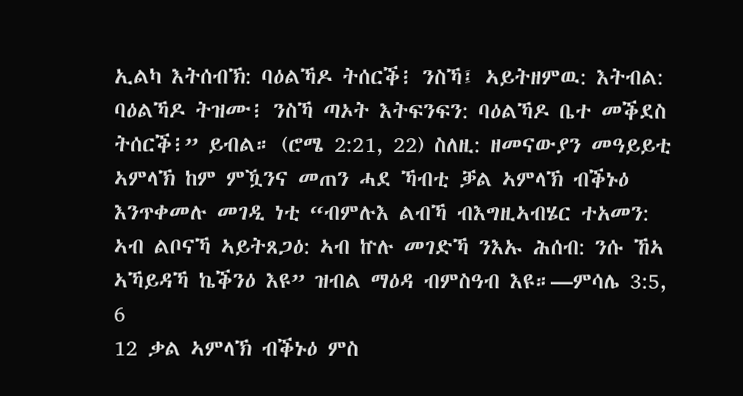ኢልካ እትሰብኽ: ባዕልኻዶ ትሰርቕ፧ ንስኻ፤ ኣይትዘምዉ: እትብል: ባዕልኻዶ ትዝሙ፧ ንስኻ ጣኦት እትፍንፍን: ባዕልኻዶ ቤተ መቕደስ ትሰርቕ፧” ይብል። (ሮሜ 2:21, 22) ስለዚ: ዘመናውያን መዓይይቲ ኣምላኽ ከም ምዃንና መጠን ሓደ ኻብቲ ቓል ኣምላኽ ብቕኑዕ እንጥቀመሉ መገዲ ነቲ “ብምሉእ ልብኻ ብእግዚኣብሄር ተአመን: ኣብ ልቦናኻ ኣይትጸጋዕ: ኣብ ኵሉ መገድኻ ንእኡ ሕሰብ: ንሱ ኸኣ ኣኻይዳኻ ኬቕንዕ እዩ” ዝብል ማዕዳ ብምስዓብ እዩ።—ምሳሌ 3:5, 6
12 ቃል ኣምላኽ ብቕኑዕ ምስ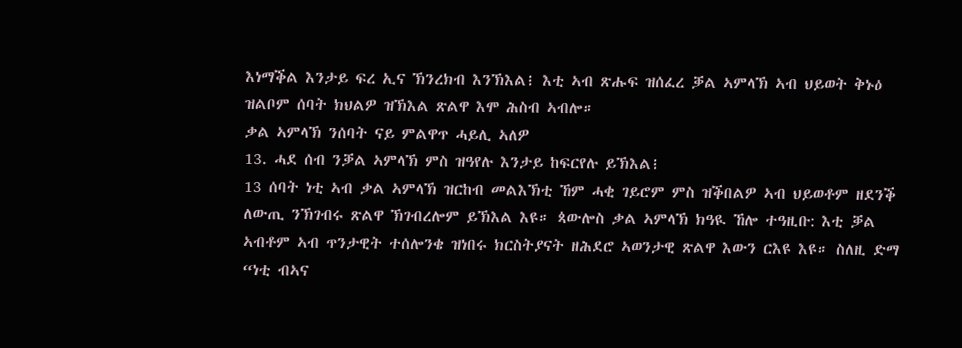እነማቕል እንታይ ፍረ ኢና ኽንረክብ እንኽእል፧ እቲ ኣብ ጽሑፍ ዝሰፈረ ቓል ኣምላኽ ኣብ ህይወት ቅኑዕ ዝልቦም ሰባት ክህልዎ ዝኽእል ጽልዋ እሞ ሕስብ ኣብሎ።
ቃል ኣምላኽ ንሰባት ናይ ምልዋጥ ሓይሊ ኣለዎ
13. ሓደ ሰብ ንቓል ኣምላኽ ምስ ዝዓየሉ እንታይ ከፍርየሉ ይኽእል፧
13 ሰባት ነቲ ኣብ ቃል ኣምላኽ ዝርከብ መልእኽቲ ኸም ሓቂ ገይሮም ምስ ዝቕበልዎ ኣብ ህይወቶም ዘደንቕ ለውጢ ንኽገብሩ ጽልዋ ኽገብረሎም ይኽእል እዩ። ጳውሎስ ቃል ኣምላኽ ክዓዪ ኸሎ ተዓዚቡ: እቲ ቓል ኣብቶም ኣብ ጥንታዊት ተሰሎንቄ ዝነበሩ ክርስትያናት ዘሕደሮ ኣወንታዊ ጽልዋ እውን ርእዩ እዩ። ስለዚ ድማ “ነቲ ብኣና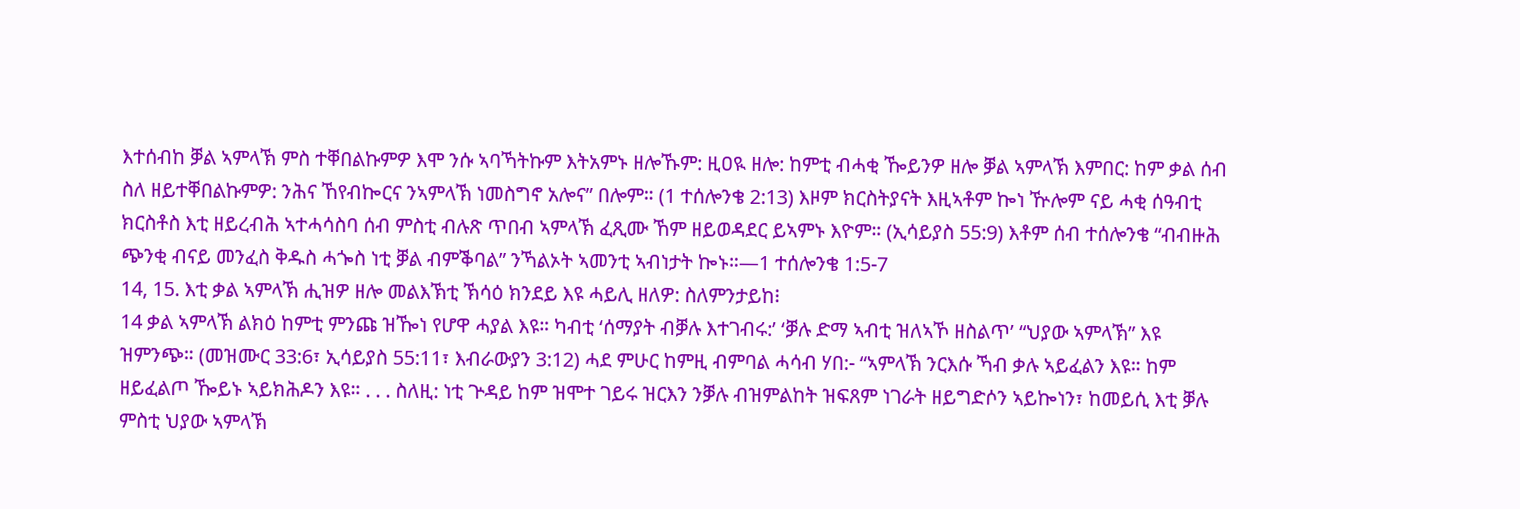እተሰብከ ቓል ኣምላኽ ምስ ተቐበልኩምዎ እሞ ንሱ ኣባኻትኩም እትአምኑ ዘሎኹም: ዚዐዪ ዘሎ: ከምቲ ብሓቂ ዀይንዎ ዘሎ ቓል ኣምላኽ እምበር: ከም ቃል ሰብ ስለ ዘይተቐበልኩምዎ: ንሕና ኸየብኰርና ንኣምላኽ ነመስግኖ አሎና” በሎም። (1 ተሰሎንቄ 2:13) እዞም ክርስትያናት እዚኣቶም ኰነ ዅሎም ናይ ሓቂ ሰዓብቲ ክርስቶስ እቲ ዘይረብሕ ኣተሓሳስባ ሰብ ምስቲ ብሉጽ ጥበብ ኣምላኽ ፈጺሙ ኸም ዘይወዳደር ይኣምኑ እዮም። (ኢሳይያስ 55:9) እቶም ሰብ ተሰሎንቄ “ብብዙሕ ጭንቂ ብናይ መንፈስ ቅዱስ ሓጐስ ነቲ ቓል ብምቕባል” ንኻልኦት ኣመንቲ ኣብነታት ኰኑ።—1 ተሰሎንቄ 1:5-7
14, 15. እቲ ቃል ኣምላኽ ሒዝዎ ዘሎ መልእኽቲ ኽሳዕ ክንደይ እዩ ሓይሊ ዘለዎ: ስለምንታይከ፧
14 ቃል ኣምላኽ ልክዕ ከምቲ ምንጩ ዝዀነ የሆዋ ሓያል እዩ። ካብቲ ‘ሰማያት ብቓሉ እተገብሩ:’ ‘ቓሉ ድማ ኣብቲ ዝለኣኾ ዘስልጥ’ “ህያው ኣምላኽ” እዩ ዝምንጭ። (መዝሙር 33:6፣ ኢሳይያስ 55:11፣ እብራውያን 3:12) ሓደ ምሁር ከምዚ ብምባል ሓሳብ ሃበ:- “ኣምላኽ ንርእሱ ኻብ ቃሉ ኣይፈልን እዩ። ከም ዘይፈልጦ ዀይኑ ኣይክሕዶን እዩ። . . . ስለዚ: ነቲ ጕዳይ ከም ዝሞተ ገይሩ ዝርእን ንቓሉ ብዝምልከት ዝፍጸም ነገራት ዘይግድሶን ኣይኰነን፣ ከመይሲ እቲ ቓሉ ምስቲ ህያው ኣምላኽ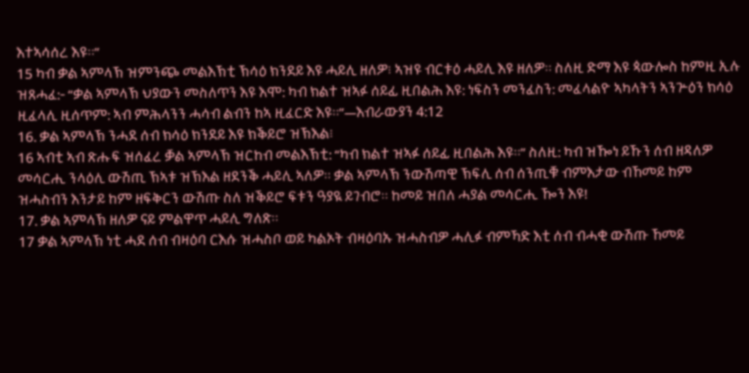እተኣሳሰረ እዩ።”
15 ካብ ቃል ኣምላኽ ዝምንጭ መልእኽቲ ኽሳዕ ክንደይ እዩ ሓይሊ ዘለዎ፧ ኣዝዩ ብርቱዕ ሓይሊ እዩ ዘለዎ። ስለዚ ድማ እዩ ጳውሎስ ከምዚ ኢሉ ዝጸሓፈ:- “ቃል ኣምላኽ ህያውን መስለጥን እዩ እሞ: ካብ ክልተ ዝኣፉ ሰይፊ ዚበልሕ እዩ: ነፍስን መንፈስን: መፈላልዮ ኣካላትን ኣንጕዕን ክሳዕ ዚፈላሊ ዚሰጥም: ኣብ ምሕላንን ሓሳብ ልብን ከኣ ዚፈርድ እዩ።”—እብራውያን 4:12
16. ቃል ኣምላኽ ንሓደ ሰብ ክሳዕ ክንደይ እዩ ክቕይሮ ዝኽእል፧
16 ኣብቲ ኣብ ጽሑፍ ዝሰፈረ ቓል ኣምላኽ ዝርከብ መልእኽቲ: “ካብ ክልተ ዝኣፉ ሰይፊ ዚበልሕ እዩ።” ስለዚ: ካብ ዝዀነ ይኹን ሰብ ዘዳለዎ መሳርሒ ንላዕሊ ውሽጢ ኽኣቱ ዝኽእል ዘደንቕ ሓይሊ ኣለዎ። ቃል ኣምላኽ ንውሽጣዊ ኽፍሊ ሰብ ሰንጢቑ ብምእታው ብኸመይ ከም ዝሓስብን እንታይ ከም ዘፍቅርን ውሽጡ ስለ ዝቕይሮ ፍቱን ዓያዪ ይገብሮ። ከመይ ዝበለ ሓያል መሳርሒ ዀን እዩ!
17. ቃል ኣምላኽ ዘለዎ ናይ ምልዋጥ ሓይሊ ግለጽ።
17 ቃል ኣምላኽ ነቲ ሓደ ሰብ ብዛዕባ ርእሱ ዝሓስቦ ወይ ካልኦት ብዛዕባኡ ዝሓስብዎ ሓሊፉ ብምኻድ እቲ ሰብ ብሓቂ ውሽጡ ኸመይ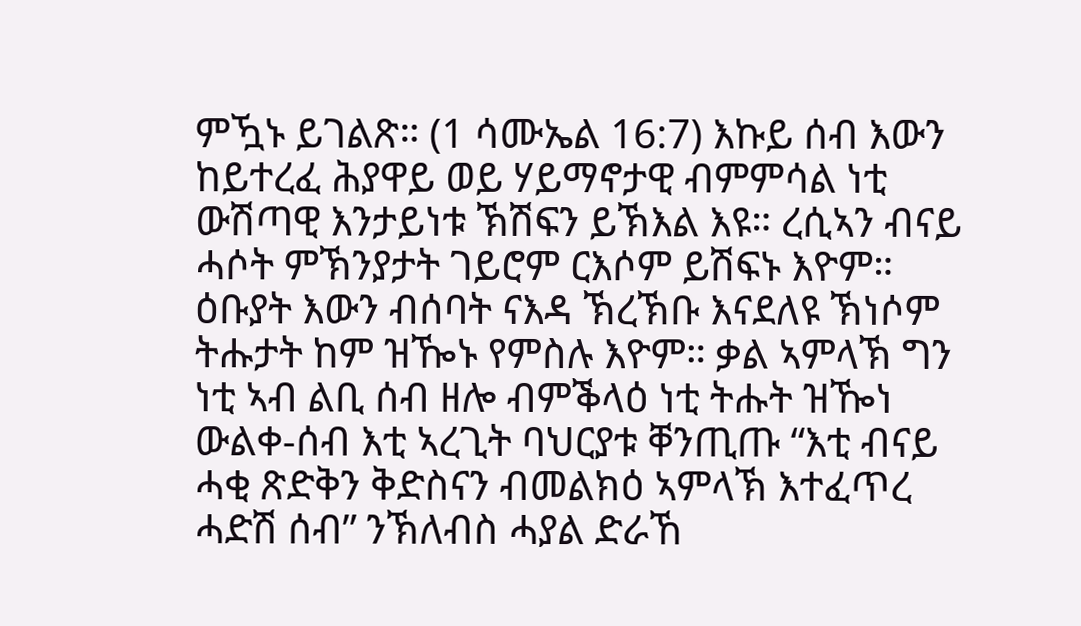ምዃኑ ይገልጽ። (1 ሳሙኤል 16:7) እኩይ ሰብ እውን ከይተረፈ ሕያዋይ ወይ ሃይማኖታዊ ብምምሳል ነቲ ውሽጣዊ እንታይነቱ ኽሽፍን ይኽእል እዩ። ረሲኣን ብናይ ሓሶት ምኽንያታት ገይሮም ርእሶም ይሽፍኑ እዮም። ዕቡያት እውን ብሰባት ናእዳ ኽረኽቡ እናደለዩ ኽነሶም ትሑታት ከም ዝዀኑ የምስሉ እዮም። ቃል ኣምላኽ ግን ነቲ ኣብ ልቢ ሰብ ዘሎ ብምቕላዕ ነቲ ትሑት ዝዀነ ውልቀ-ሰብ እቲ ኣረጊት ባህርያቱ ቐንጢጡ “እቲ ብናይ ሓቂ ጽድቅን ቅድስናን ብመልክዕ ኣምላኽ እተፈጥረ ሓድሽ ሰብ” ንኽለብስ ሓያል ድራኸ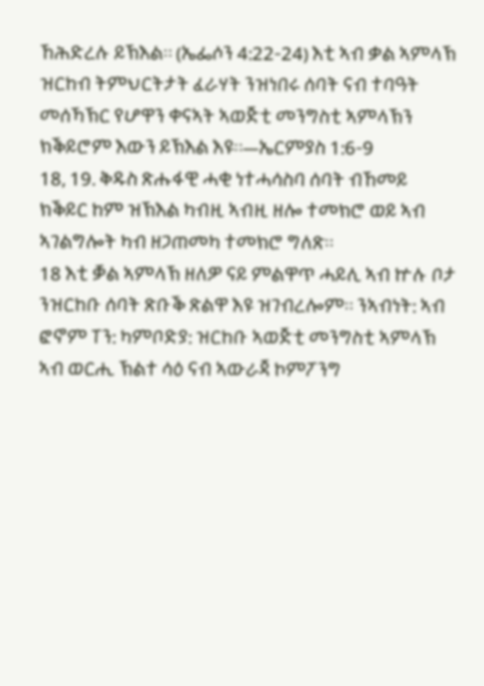ኸሕድረሉ ይኽእል። (ኤፌሶን 4:22-24) እቲ ኣብ ቃል ኣምላኽ ዝርከብ ትምህርትታት ፈራሃት ንዝነበሩ ሰባት ናብ ተባዓት መሰኻኽር የሆዋን ቀናኣት ኣወጅቲ መንግስቲ ኣምላኽን ክቕይሮም እውን ይኽእል እዩ።—ኤርምያስ 1:6-9
18, 19. ቅዱስ ጽሑፋዊ ሓቂ ነተሓሳስባ ሰባት ብኸመይ ክቕይር ከም ዝኽእል ካብዚ ኣብዚ ዘሎ ተመክሮ ወይ ኣብ ኣገልግሎት ካብ ዘጋጠመካ ተመክሮ ግለጽ።
18 እቲ ቓል ኣምላኽ ዘለዎ ናይ ምልዋጥ ሓይሊ ኣብ ኵሉ ቦታ ንዝርከቡ ሰባት ጽቡቕ ጽልዋ እዩ ዝገብረሎም። ንኣብነት: ኣብ ፎኖም ፐን: ካምቦድያ: ዝርከቡ ኣወጅቲ መንግስቲ ኣምላኽ ኣብ ወርሒ ኽልተ ሳዕ ናብ ኣውራጃ ኮምፖንግ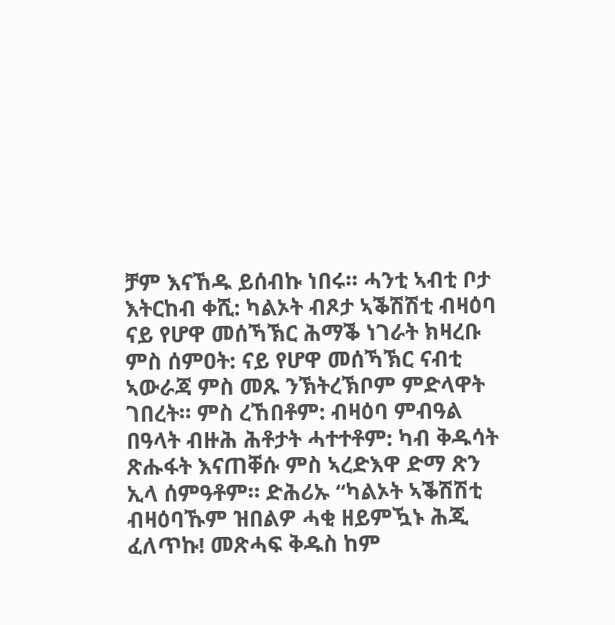ቻም እናኸዱ ይሰብኩ ነበሩ። ሓንቲ ኣብቲ ቦታ እትርከብ ቀሺ: ካልኦት ብጾታ ኣቕሽሽቲ ብዛዕባ ናይ የሆዋ መሰኻኽር ሕማቕ ነገራት ክዛረቡ ምስ ሰምዐት: ናይ የሆዋ መሰኻኽር ናብቲ ኣውራጃ ምስ መጹ ንኽትረኽቦም ምድላዋት ገበረት። ምስ ረኸበቶም: ብዛዕባ ምብዓል በዓላት ብዙሕ ሕቶታት ሓተተቶም: ካብ ቅዱሳት ጽሑፋት እናጠቐሱ ምስ ኣረድእዋ ድማ ጽን ኢላ ሰምዓቶም። ድሕሪኡ “ካልኦት ኣቕሽሽቲ ብዛዕባኹም ዝበልዎ ሓቂ ዘይምዃኑ ሕጂ ፈለጥኩ! መጽሓፍ ቅዱስ ከም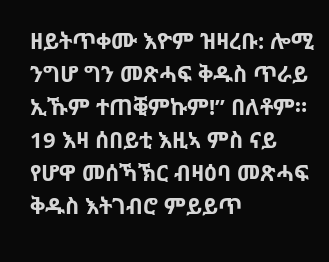ዘይትጥቀሙ እዮም ዝዛረቡ: ሎሚ ንግሆ ግን መጽሓፍ ቅዱስ ጥራይ ኢኹም ተጠቒምኩም!” በለቶም።
19 እዛ ሰበይቲ እዚኣ ምስ ናይ የሆዋ መሰኻኽር ብዛዕባ መጽሓፍ ቅዱስ እትገብሮ ምይይጥ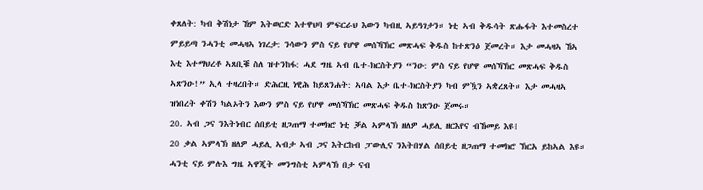ቀጸለት: ካብ ቅሽነታ ኸም እትወርድ እተዋህባ ምፍርራህ እውን ካብዚ ኣይዓገታን። ነቲ ኣብ ቅዱሳት ጽሑፋት እተመስረተ ምይይጣ ንሓንቲ መሓዛኣ ነገረታ: ንሳውን ምስ ናይ የሆዋ መሰኻኽር መጽሓፍ ቅዱስ ከተጽንዕ ጀመረት። እታ መሓዛኣ ኸኣ እቲ እተማህረቶ ኣጸቢቑ ስለ ዝተንከፋ: ሓደ ግዜ ኣብ ቤተ-ክርስትያን “ንዑ: ምስ ናይ የሆዋ መሰኻኽር መጽሓፍ ቅዱስ ኣጽንዑ!” ኢላ ተዛረበት። ድሕርዚ ነዊሕ ከይጸንሐት: ኣባል እታ ቤተ-ክርስትያን ካብ ምዃን ኣቋረጸት። እታ መሓዛኣ ዝነበረት ቀሽን ካልኦትን እውን ምስ ናይ የሆዋ መሰኻኽር መጽሓፍ ቅዱስ ከጽንዑ ጀመሩ።
20. ኣብ ጋና ንእትነብር ሰበይቲ ዘጋጠማ ተመክሮ ነቲ ቓል ኣምላኽ ዘለዎ ሓይሊ ዘርእየና ብኸመይ እዩ፧
20 ቃል ኣምላኽ ዘለዎ ሓይሊ ኣብታ ኣብ ጋና እትርከብ ፓውሊና ንእትበሃል ሰበይቲ ዘጋጠማ ተመክሮ ኽርአ ይከኣል እዩ። ሓንቲ ናይ ምሉእ ግዜ ኣዋጂት መንግስቲ ኣምላኽ በታ ናብ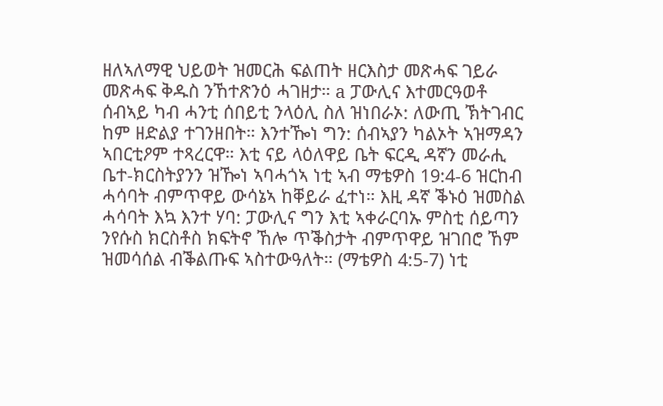ዘለኣለማዊ ህይወት ዝመርሕ ፍልጠት ዘርእስታ መጽሓፍ ገይራ መጽሓፍ ቅዱስ ንኸተጽንዕ ሓገዘታ። a ፓውሊና እተመርዓወቶ ሰብኣይ ካብ ሓንቲ ሰበይቲ ንላዕሊ ስለ ዝነበራኦ: ለውጢ ኽትገብር ከም ዘድልያ ተገንዘበት። እንተዀነ ግን: ሰብኣያን ካልኦት ኣዝማዳን ኣበርቲዖም ተጻረርዋ። እቲ ናይ ላዕለዋይ ቤት ፍርዲ ዳኛን መራሒ ቤተ-ክርስትያንን ዝዀነ ኣባሓጎኣ ነቲ ኣብ ማቴዎስ 19:4-6 ዝርከብ ሓሳባት ብምጥዋይ ውሳኔኣ ከቐይራ ፈተነ። እዚ ዳኛ ቕኑዕ ዝመስል ሓሳባት እኳ እንተ ሃባ: ፓውሊና ግን እቲ ኣቀራርባኡ ምስቲ ሰይጣን ንየሱስ ክርስቶስ ክፍትኖ ኸሎ ጥቕስታት ብምጥዋይ ዝገበሮ ኸም ዝመሳሰል ብቕልጡፍ ኣስተውዓለት። (ማቴዎስ 4:5-7) ነቲ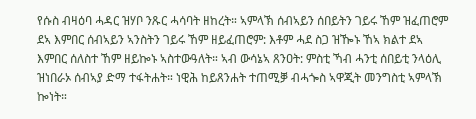የሱስ ብዛዕባ ሓዳር ዝሃቦ ንጹር ሓሳባት ዘከረት። ኣምላኽ ሰብኣይን ሰበይትን ገይሩ ኸም ዝፈጠሮም ደኣ እምበር ሰብኣይን ኣንስትን ገይሩ ኸም ዘይፈጠሮም: እቶም ሓደ ስጋ ዝዀኑ ኸኣ ክልተ ደኣ እምበር ሰለስተ ኸም ዘይኰኑ ኣስተውዓለት። ኣብ ውሳኔኣ ጸንዐት: ምስቲ ኻብ ሓንቲ ሰበይቲ ንላዕሊ ዝነበራኦ ሰብኣያ ድማ ተፋትሐት። ነዊሕ ከይጸንሐት ተጠሚቓ ብሓጐስ ኣዋጂት መንግስቲ ኣምላኽ ኰነት።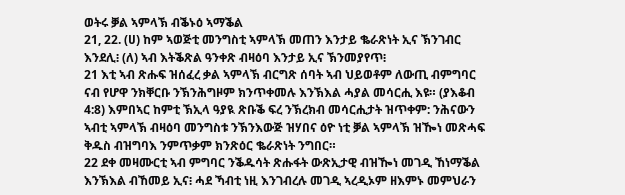ወትሩ ቓል ኣምላኽ ብቕኑዕ ኣማቕል
21, 22. (ሀ) ከም ኣወጅቲ መንግስቲ ኣምላኽ መጠን እንታይ ቈራጽነት ኢና ኽንገብር እንደሊ፧ (ለ) ኣብ እትቕጽል ዓንቀጽ ብዛዕባ እንታይ ኢና ኽንመያየጥ፧
21 እቲ ኣብ ጽሑፍ ዝሰፈረ ቃል ኣምላኽ ብርግጽ ሰባት ኣብ ህይወቶም ለውጢ ብምግባር ናብ የሆዋ ንክቐርቡ ንኽንሕግዞም ክንጥቀመሉ እንኽእል ሓያል መሳርሒ እዩ። (ያእቆብ 4:8) እምበኣር ከምቲ ኽኢላ ዓያዪ ጽቡቕ ፍረ ንኽረክብ መሳርሒታት ዝጥቀም: ንሕናውን ኣብቲ ኣምላኽ ብዛዕባ መንግስቱ ንኽንእውጅ ዝሃበና ዕዮ ነቲ ቓል ኣምላኽ ዝዀነ መጽሓፍ ቅዱስ ብዝግባእ ንምጥቃም ክንጽዕር ቈራጽነት ንግበር።
22 ደቀ መዛሙርቲ ኣብ ምግባር ንቕዱሳት ጽሑፋት ውጽኢታዊ ብዝዀነ መገዲ ኸነማቕል እንኽእል ብኸመይ ኢና፧ ሓደ ኻብቲ ነዚ እንገብረሉ መገዲ ኣረዲኦም ዘእምኑ መምህራን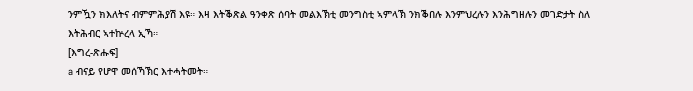ንምዃን ክእለትና ብምምሕያሽ እዩ። እዛ እትቕጽል ዓንቀጽ ሰባት መልእኽቲ መንግስቲ ኣምላኽ ንክቕበሉ እንምህረሉን እንሕግዘሉን መገድታት ስለ እትሕብር ኣተኵረላ ኢኻ።
[እግረ-ጽሑፍ]
a ብናይ የሆዋ መሰኻኽር እተሓትመት።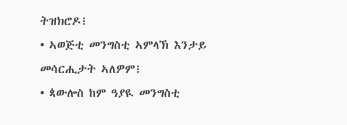ትዝክሮዶ፧
• ኣወጅቲ መንግስቲ ኣምላኽ እንታይ መሳርሒታት ኣለዎም፧
• ጳውሎስ ከም ዓያዪ መንግስቲ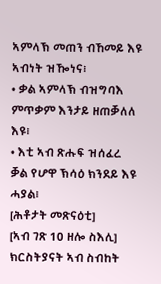ኣምላኽ መጠን ብኸመይ እዩ ኣብነት ዝዀነና፧
• ቃል ኣምላኽ ብዝግባእ ምጥቃም እንታይ ዘጠቓለለ እዩ፧
• እቲ ኣብ ጽሑፍ ዝሰፈረ ቓል የሆዋ ኽሳዕ ክንደይ እዩ ሓያል፧
[ሕቶታት መጽናዕቲ]
[ኣብ ገጽ 10 ዘሎ ስእሊ]
ክርስትያናት ኣብ ስብከት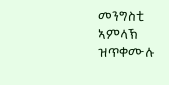መንግስቲ ኣምላኽ ዝጥቀሙሉ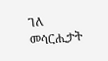ገለ መሳርሒታት